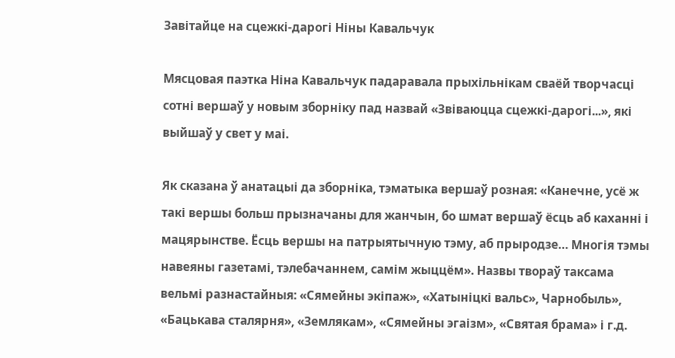Завітайце на сцежкі-дарогі Ніны Кавальчук

Мясцовая паэтка Ніна Кавальчук падаравала прыхільнікам сваёй творчасці сотні вершаў у новым зборніку пад назвай «Звіваюцца сцежкі-дарогі...», які выйшаў у свет у маі.

Як сказана ў анатацыі да зборніка, тэматыка вершаў розная: «Канечне, усё ж такі вершы больш прызначаны для жанчын, бо шмат вершаў ёсць аб каханні і мацярынстве. Ёсць вершы на патрыятычную тэму, аб прыродзе… Многія тэмы навеяны газетамі, тэлебачаннем, самім жыццём». Назвы твораў таксама вельмі разнастайныя: «Сямейны экіпаж», «Хатыніцкі вальс», Чарнобыль», «Бацькава сталярня», «Землякам», «Сямейны эгаізм», «Святая брама» і г.д.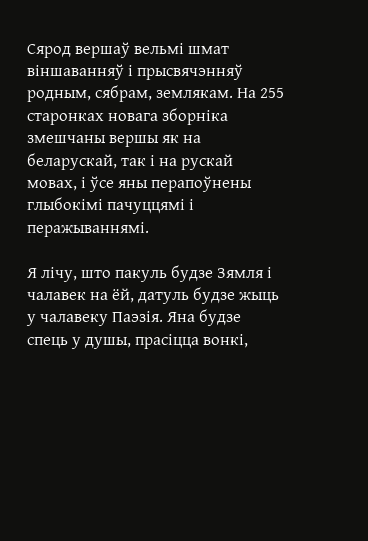Сярод вершаў вельмі шмат віншаванняў і прысвячэнняў родным, сябрам, землякам. На 255 старонках новага зборніка змешчаны вершы як на беларускай, так і на рускай мовах, і ўсе яны перапоўнены глыбокімі пачуццямі і перажываннямі.

Я лічу, што пакуль будзе Зямля і чалавек на ёй, датуль будзе жыць у чалавеку Паэзія. Яна будзе спець у душы, прасіцца вонкі,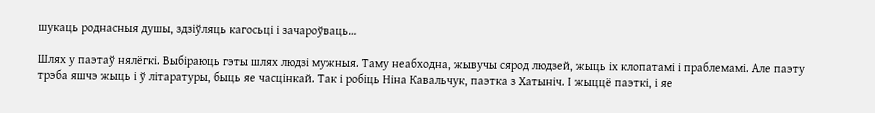шукаць роднасныя душы, здзіўляць кагосьці і зачароўваць…

Шлях у паэтаў нялёгкі. Выбіраюць гэты шлях людзі мужныя. Таму неабходна, жывучы сярод людзей, жыць іх клопатамі і праблемамі. Але паэту трэба яшчэ жыць і ў літаратуры, быць яе часцінкай. Так і робіць Ніна Кавальчук, паэтка з Хатыніч. І жыццё паэткі, і яе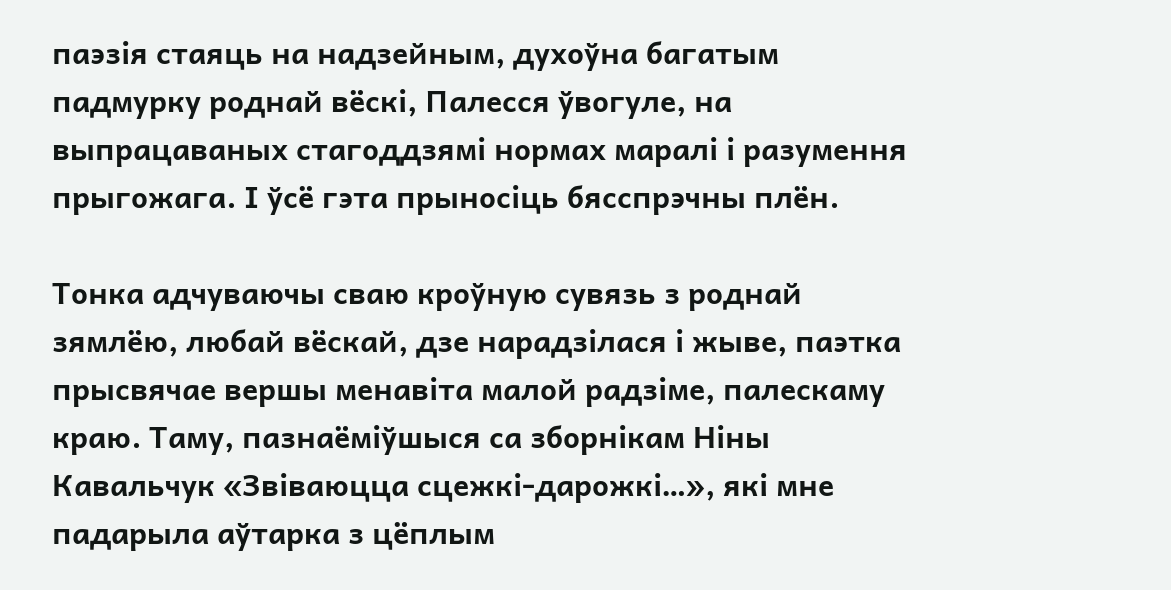паэзія стаяць на надзейным, духоўна багатым падмурку роднай вёскі, Палесся ўвогуле, на выпрацаваных стагоддзямі нормах маралі і разумення прыгожага. І ўсё гэта прыносіць бясспрэчны плён.

Тонка адчуваючы сваю кроўную сувязь з роднай зямлёю, любай вёскай, дзе нарадзілася і жыве, паэтка прысвячае вершы менавіта малой радзіме, палескаму краю. Таму, пазнаёміўшыся са зборнікам Ніны Кавальчук «Звіваюцца сцежкі-дарожкі…», які мне падарыла аўтарка з цёплым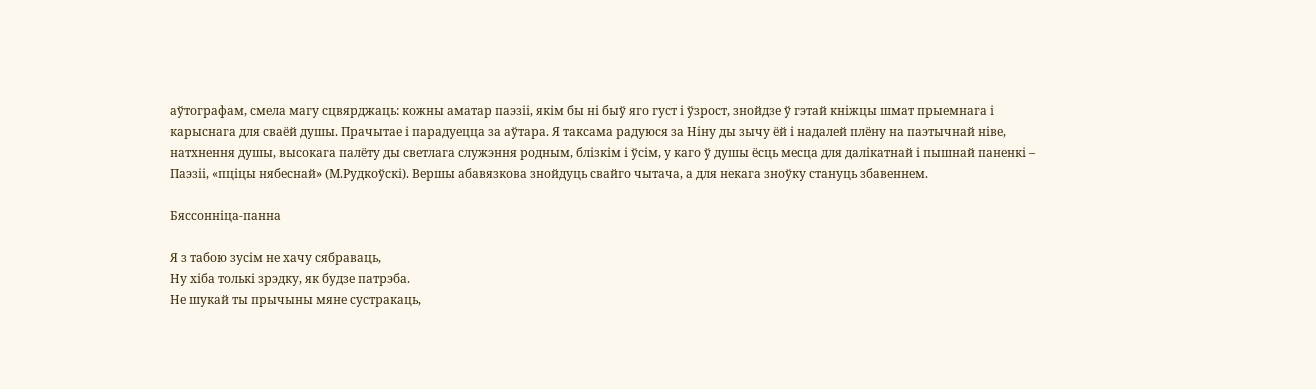аўтографам, смела магу сцвярджаць: кожны аматар паэзіі, якім бы ні быў яго густ і ўзрост, знойдзе ў гэтай кніжцы шмат прыемнага і карыснага для сваёй душы. Прачытае і парадуецца за аўтара. Я таксама радуюся за Ніну ды зычу ёй і надалей плёну на паэтычнай ніве, натхнення душы, высокага палёту ды светлага служэння родным, блізкім і ўсім, у каго ў душы ёсць месца для далікатнай і пышнай паненкі – Паэзіі, «пціцы нябеснай» (М.Рудкоўскі). Вершы абавязкова знойдуць свайго чытача, а для некага зноўку стануць збавеннем.

Бяссонніца-панна

Я з табою зусім не хачу сябраваць,
Ну хіба толькі зрэдку, як будзе патрэба.
Не шукай ты прычыны мяне сустракаць,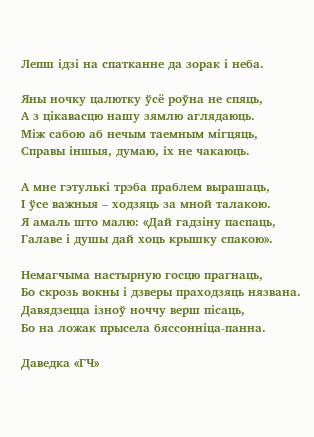Лепш ідзі на спатканне да зорак і неба.

Яны ночку цалютку ўсё роўна не спяць,
А з цікавасцю нашу зямлю аглядаюць.
Між сабою аб нечым таемным мігцяць,
Справы іншыя, думаю, іх не чакаюць.

А мне гэтулькі трэба праблем вырашаць,
І ўсе важныя – ходзяць за мной талакою.
Я амаль што малю: «Дай гадзіну паспаць,
Галаве і душы дай хоць крышку спакою».

Немагчыма настырную госцю прагнаць,
Бо скрозь вокны і дзверы праходзяць нязвана.
Давядзецца ізноў ноччу верш пісаць,
Бо на ложак прысела бяссонніца-панна.

Даведка «ГЧ»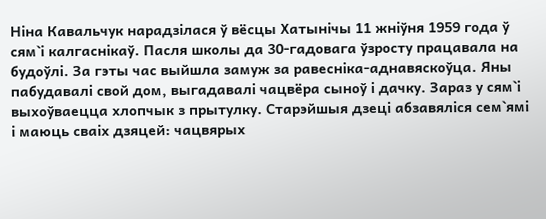Ніна Кавальчук нарадзілася ў вёсцы Хатынічы 11 жніўня 1959 года ў сям`і калгаснікаў. Пасля школы да 30-гадовага ўзросту працавала на будоўлі. За гэты час выйшла замуж за равесніка-аднавяскоўца. Яны пабудавалі свой дом, выгадавалі чацвёра сыноў і дачку. Зараз у сям`і выхоўваецца хлопчык з прытулку. Старэйшыя дзеці абзавяліся сем`ямі і маюць сваіх дзяцей: чацвярых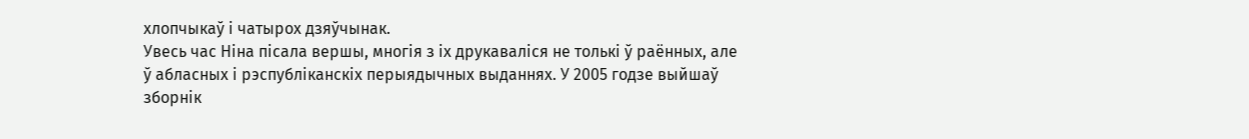хлопчыкаў і чатырох дзяўчынак.
Увесь час Ніна пісала вершы, многія з іх друкаваліся не толькі ў раённых, але ў абласных і рэспубліканскіх перыядычных выданнях. У 2005 годзе выйшаў зборнік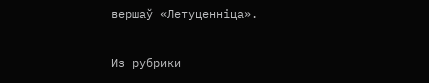вершаў «Летуценніца».

Из рубрики